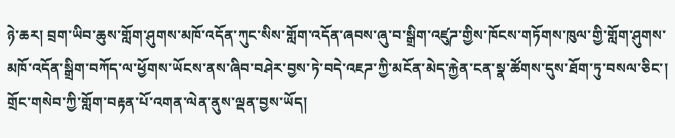ཉེ་ཆར། བྲག་ཡིབ་ཆུས་གློག་ཤུགས་མཁོ་འདོན་ཀུང་སིས་གློག་འདོན་ཞབས་ཞུ་བ་སྒྲིག་འཛུཌ་གྱིས་ཁོངས་གཏོགས་ཁུལ་གྱི་གློག་ཤུགས་མཁོ་འདོན་སྒྲིག་བཀོད་ལ་ཕྱོགས་ཡོངས་ནས་ཞིབ་བཤེར་བྱས་ཏེ་བདེ་འཇཌ་ཀྱི་མངོན་མེད་རྐྱེན་ངན་སྣ་ཚོགས་དུས་ཐོག་ཏུ་བསལ་ཅིང་། གྲོང་གསེབ་ཀྱི་གློག་བརྟན་པོ་འགན་ལེན་ནུས་ལྡན་བྱས་ཡོད།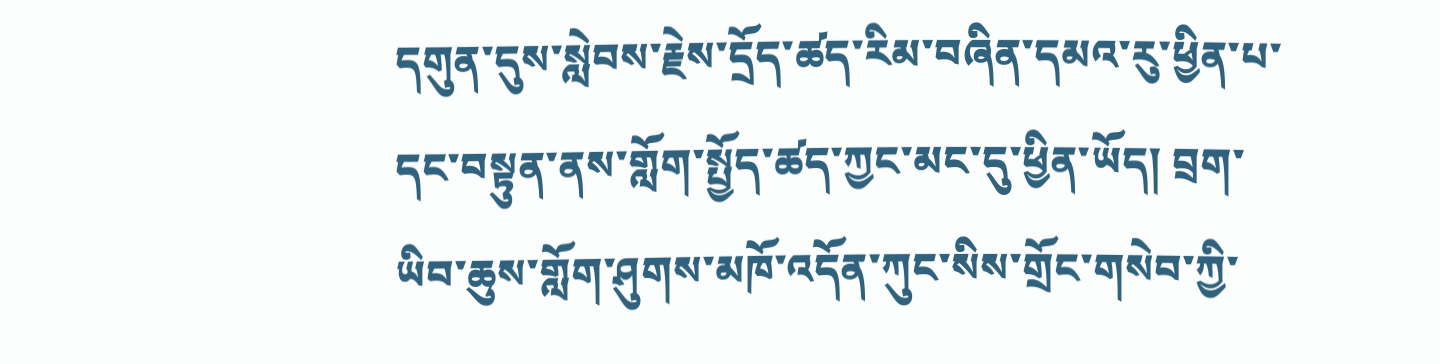དགུན་དུས་སླེབས་རྗེས་དྲོད་ཚད་རིམ་བཞིན་དམའ་རུ་ཕྱིན་པ་དང་བསྟུན་ནས་གློག་སྤྱོད་ཚད་ཀྱང་མང་དུ་ཕྱིན་ཡོད། བྲག་ཡིབ་ཆུས་གློག་ཤུགས་མཁོ་འདོན་ཀུང་སིས་གྲོང་གསེབ་ཀྱི་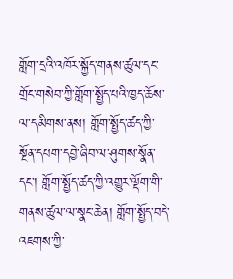གློག་དྲའི་འཁོར་སྐྱོད་གནས་ཚུལ་དང་གྲོང་གསེབ་ཀྱི་གློག་སྤྱོད་པའི་ཁྱད་ཆོས་ལ་དམིགས་ནས། གློག་སྤྱོད་ཚད་ཀྱི་སྔོན་དཔག་དབྱེ་ཞིབ་ལ་ཤུགས་སྣོན་དང་། གློག་སྤྱོད་ཚད་ཀྱི་འགྱུར་ལྡོག་གི་གནས་ཚུལ་ལ་སྣང་ཆེན། གློག་སྤྱོད་བདེ་འཇགས་ཀྱི་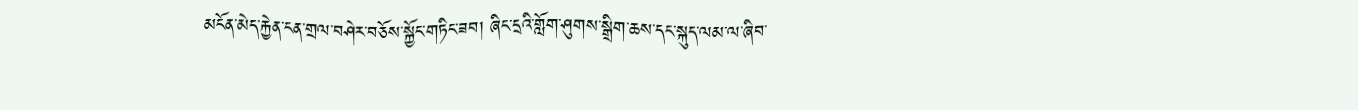མངོན་མེད་རྐྱེན་ངན་གྲལ་བཤེར་བཅོས་སྐྱོང་གཏིང་ཟབ། ཞིང་དྲའི་གློག་ཤུགས་སྒྲིག་ཆས་དང་སྐུད་ལམ་ལ་ཞིབ་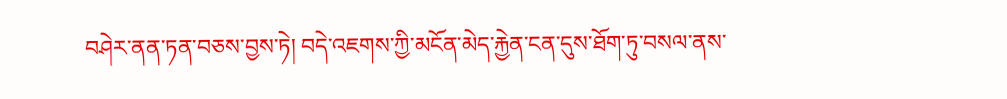བཤེར་ནན་ཏན་བཅས་བྱས་ཏེ། བདེ་འཇགས་ཀྱི་མངོན་མེད་རྐྱེན་ངན་དུས་ཐོག་ཏུ་བསལ་ནས་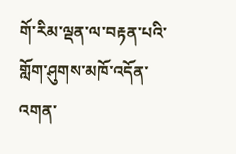གོ་རིམ་ལྡན་ལ་བརྟན་པའི་གློག་ཤུགས་མཁོ་འདོན་འགན་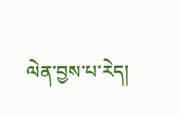ལེན་བྱས་པ་རེད།